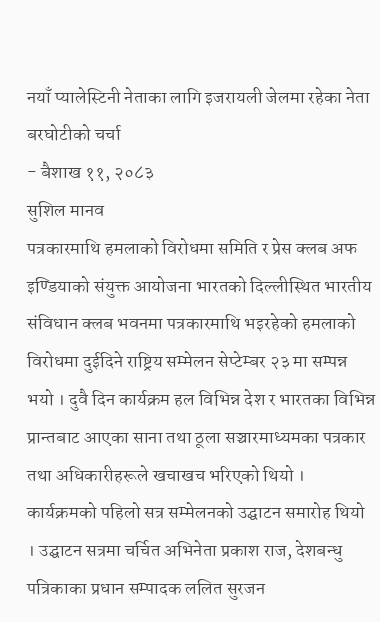नयाँ प्यालेस्टिनी नेताका लागि इजरायली जेलमा रहेका नेता बरघोटीको चर्चा
- बैशाख ११, २०८३
सुशिल मानव
पत्रकारमाथि हमलाको विरोधमा समिति र प्रेस क्लब अफ इण्डियाको संयुक्त आयोजना भारतको दिल्लीस्थित भारतीय संविधान क्लब भवनमा पत्रकारमाथि भइरहेको हमलाको विरोधमा दुईदिने राष्ट्रिय सम्मेलन सेप्टेम्बर २३ मा सम्पन्न भयो । दुवै दिन कार्यक्रम हल विभिन्न देश र भारतका विभिन्न प्रान्तबाट आएका साना तथा ठूला सञ्चारमाध्यमका पत्रकार तथा अधिकारीहरूले खचाखच भरिएको थियो ।
कार्यक्रमको पहिलो सत्र सम्मेलनको उद्घाटन समारोह थियो । उद्घाटन सत्रमा चर्चित अभिनेता प्रकाश राज, देशबन्धु पत्रिकाका प्रधान सम्पादक ललित सुरजन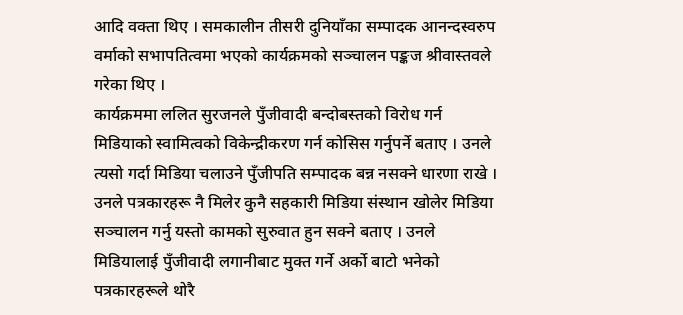आदि वक्ता थिए । समकालीन तीसरी दुनियाँका सम्पादक आनन्दस्वरुप वर्माको सभापतित्वमा भएको कार्यक्रमको सञ्चालन पङ्कज श्रीवास्तवले गरेका थिए ।
कार्यक्रममा ललित सुरजनले पुँजीवादी बन्दोबस्तको विरोध गर्न मिडियाको स्वामित्वको विकेन्द्रीकरण गर्न कोसिस गर्नुपर्ने बताए । उनले त्यसो गर्दा मिडिया चलाउने पुँजीपति सम्पादक बन्न नसक्ने धारणा राखे ।
उनले पत्रकारहरू नै मिलेर कुनै सहकारी मिडिया संस्थान खोलेर मिडिया सञ्चालन गर्नु यस्तो कामको सुरुवात हुन सक्ने बताए । उनले मिडियालाई पुँजीवादी लगानीबाट मुक्त गर्ने अर्को बाटो भनेको पत्रकारहरूले थोरै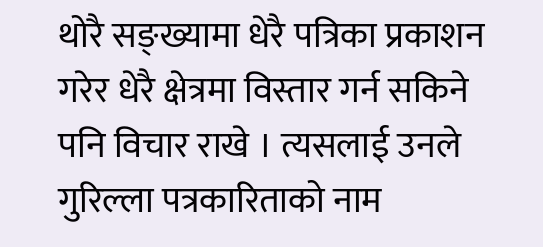थोरै सङ्ख्यामा धेरै पत्रिका प्रकाशन गरेर धेरै क्षेत्रमा विस्तार गर्न सकिने पनि विचार राखे । त्यसलाई उनले गुरिल्ला पत्रकारिताको नाम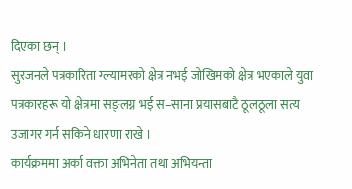दिएका छन् ।
सुरजनले पत्रकारिता ग्ल्यामरको क्षेत्र नभई जोखिमको क्षेत्र भएकाले युवा पत्रकारहरू यो क्षेत्रमा सङ्लग्न भई स–साना प्रयासबाटै ठूलठूला सत्य उजागर गर्न सकिने धारणा राखे ।
कार्यक्रममा अर्का वक्ता अभिनेता तथा अभियन्ता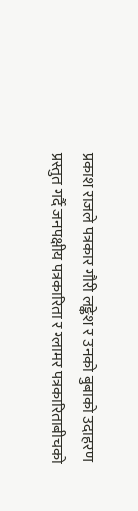प्रकाश राजले पत्रकार गौरी लङ्केश र उनको बुबाको उदाहरण प्रस्तुत गर्दै जनपक्षीय पत्रकारिता र ग्लामर पत्रकारिताबीचको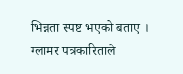भिन्नता स्पष्ट भएको बताए । ग्लामर पत्रकारिताले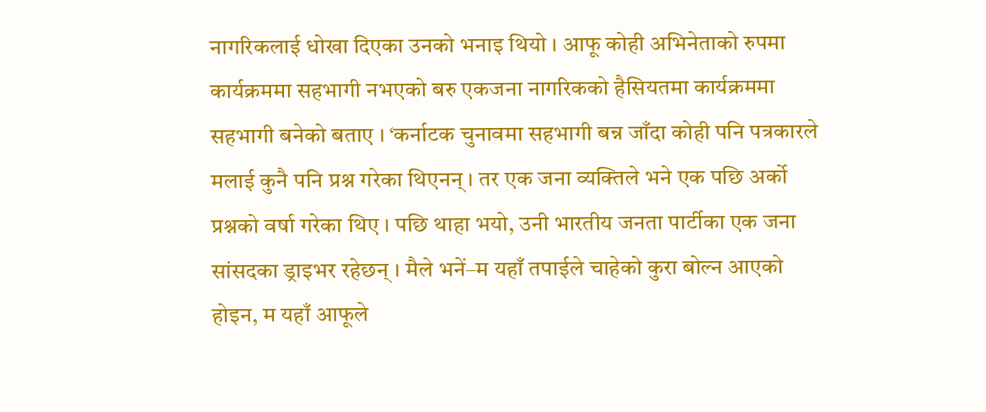नागरिकलाई धोखा दिएका उनको भनाइ थियो । आफू कोही अभिनेताको रुपमा कार्यक्रममा सहभागी नभएको बरु एकजना नागरिकको हैसियतमा कार्यक्रममा सहभागी बनेको बताए । ‘कर्नाटक चुनावमा सहभागी बन्न जाँदा कोही पनि पत्रकारले मलाई कुनै पनि प्रश्न गरेका थिएनन् । तर एक जना व्यक्तिले भने एक पछि अर्को प्रश्नको वर्षा गरेका थिए । पछि थाहा भयो, उनी भारतीय जनता पार्टीका एक जना सांसदका ड्राइभर रहेछन् । मैले भनें–म यहाँ तपाईले चाहेको कुरा बोल्न आएको होइन, म यहाँ आफूले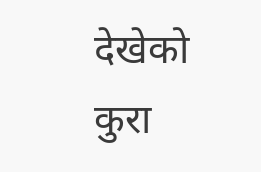देखेको कुरा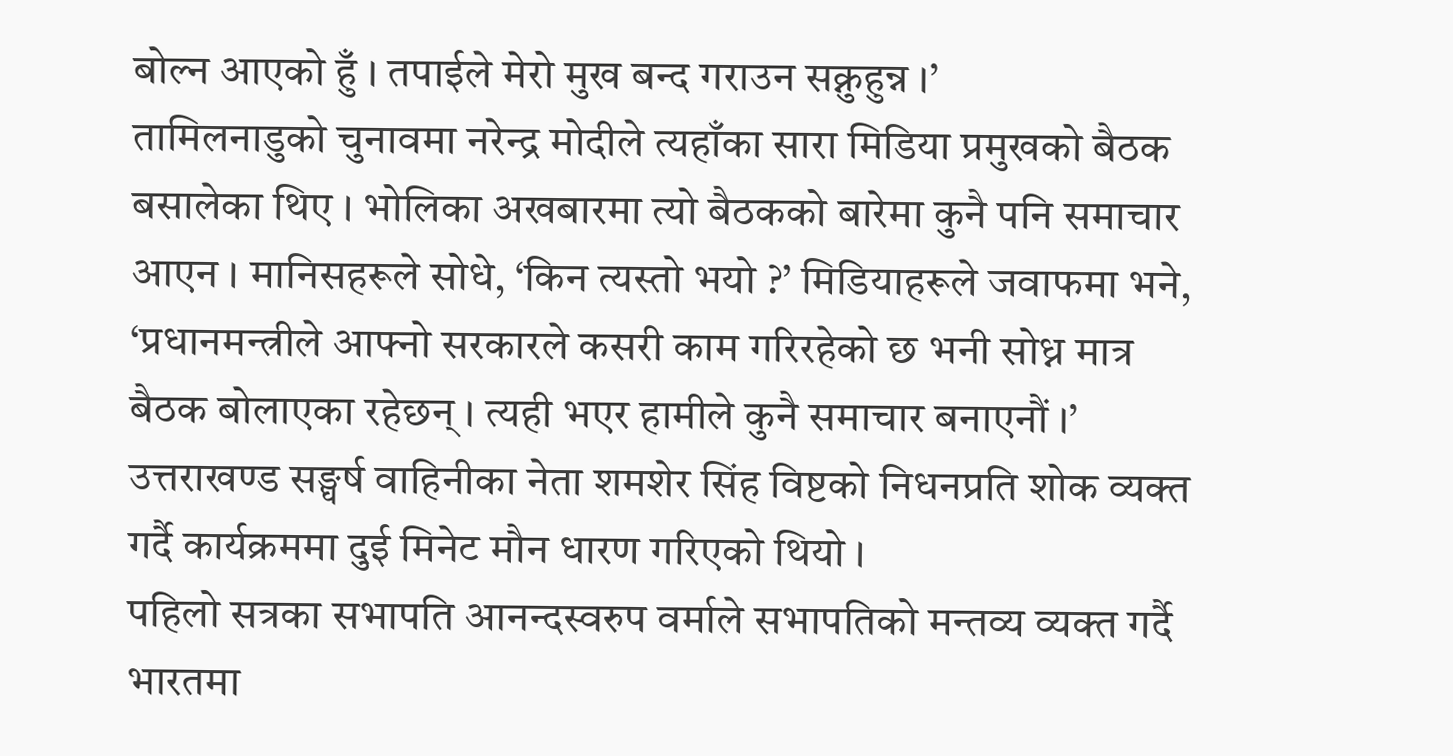बोल्न आएको हुँ । तपाईले मेरो मुख बन्द गराउन सक्नुहुन्न ।’
तामिलनाडुको चुनावमा नरेन्द्र मोदीले त्यहाँका सारा मिडिया प्रमुखको बैठक बसालेका थिए । भोलिका अखबारमा त्यो बैठकको बारेमा कुनै पनि समाचार आएन । मानिसहरूले सोधे, ‘किन त्यस्तो भयो ?’ मिडियाहरूले जवाफमा भने, ‘प्रधानमन्त्रीले आफ्नो सरकारले कसरी काम गरिरहेको छ भनी सोध्न मात्र बैठक बोलाएका रहेछन् । त्यही भएर हामीले कुनै समाचार बनाएनौं ।’
उत्तराखण्ड सङ्घर्ष वाहिनीका नेता शमशेर सिंह विष्टको निधनप्रति शोक व्यक्त गर्दै कार्यक्रममा दुई मिनेट मौन धारण गरिएको थियो ।
पहिलो सत्रका सभापति आनन्दस्वरुप वर्माले सभापतिको मन्तव्य व्यक्त गर्दै भारतमा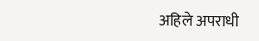अहिले अपराधी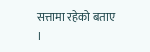सत्तामा रहेको बताए ।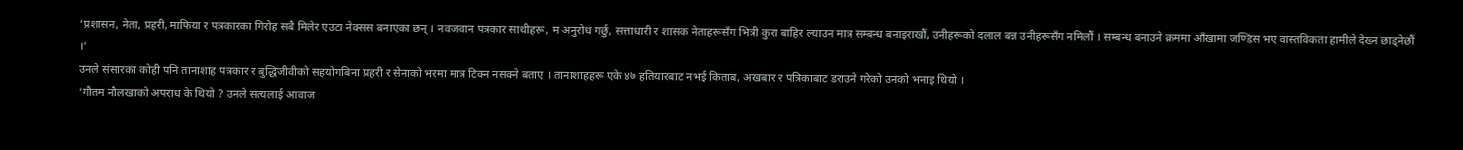‘प्रशासन, नेता, प्रहरी, माफिया र पत्रकारका गिरोह सबै मिलेर एउटा नेक्सस बनाएका छन् । नवजवान पत्रकार साथीहरू, म अनुरोध गर्छु, सत्ताधारी र शासक नेताहरूसँग भित्री कुरा बाहिर ल्याउन मात्र सम्बन्ध बनाइराखौं, उनीहरूको दलाल बन्न उनीहरूसँग नमिलौं । सम्बन्ध बनाउने क्रममा आँखामा जण्डिस भए वास्तविकता हामीले देख्न छाड्नेछौं ।’
उनले संसारका कोही पनि तानाशाह पत्रकार र बुद्धिजीवीको सहयोगबिना प्रहरी र सेनाको भरमा मात्र टिक्न नसक्ने बताए । तानाशाहहरू एके ४७ हतियारबाट नभई किताब, अखबार र पत्रिकाबाट डराउने गरेको उनको भनाइ थियो ।
‘गौतम नौलखाको अपराध के थियो ? उनले सत्यलाई आवाज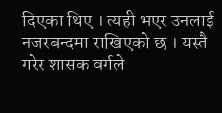दिएका थिए । त्यही भएर उनलाई नजरबन्दमा राखिएको छ । यस्तै गरेर शासक वर्गले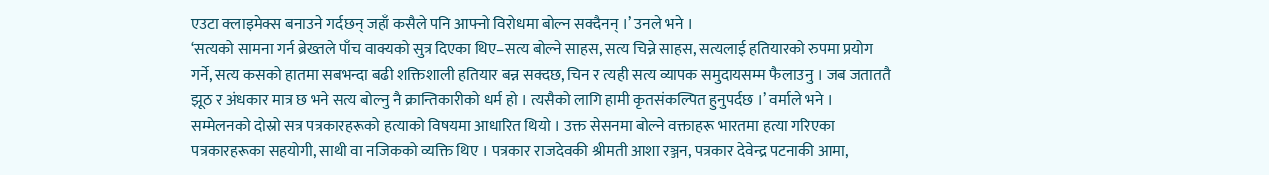एउटा क्लाइमेक्स बनाउने गर्दछन् जहाँ कसैले पनि आफ्नो विरोधमा बोल्न सक्दैनन् ।’ उनले भने ।
‘सत्यको सामना गर्न ब्रेख्तले पाँच वाक्यको सुत्र दिएका थिए–सत्य बोल्ने साहस, सत्य चिन्ने साहस, सत्यलाई हतियारको रुपमा प्रयोग गर्ने, सत्य कसको हातमा सबभन्दा बढी शक्तिशाली हतियार बन्न सक्दछ, चिन र त्यही सत्य व्यापक समुदायसम्म फैलाउनु । जब जताततै झूठ र अंधकार मात्र छ भने सत्य बोल्नु नै क्रान्तिकारीको धर्म हो । त्यसैको लागि हामी कृतसंकल्पित हुनुपर्दछ ।’ वर्माले भने ।
सम्मेलनको दोस्रो सत्र पत्रकारहरूको हत्याको विषयमा आधारित थियो । उक्त सेसनमा बोल्ने वक्ताहरू भारतमा हत्या गरिएका पत्रकारहरूका सहयोगी, साथी वा नजिकको व्यक्ति थिए । पत्रकार राजदेवकी श्रीमती आशा रञ्जन, पत्रकार देवेन्द्र पटनाकी आमा,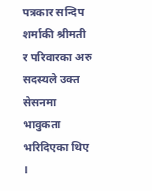पत्रकार सन्दिप शर्माकी श्रीमती र परिवारका अरु सदस्यले उक्त सेसनमा भावुकता भरिदिएका थिए ।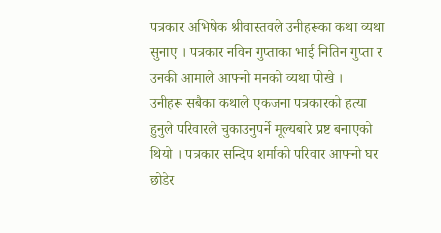पत्रकार अभिषेक श्रीवास्तवले उनीहरूका कथा व्यथा सुनाए । पत्रकार नविन गुप्ताका भाई नितिन गुप्ता र उनकी आमाले आफ्नो मनको व्यथा पोखे ।
उनीहरू सबैका कथाले एकजना पत्रकारको हत्या हुनुले परिवारले चुकाउनुपर्ने मूल्यबारे प्रष्ट बनाएको थियो । पत्रकार सन्दिप शर्माको परिवार आफ्नो घर छोडेर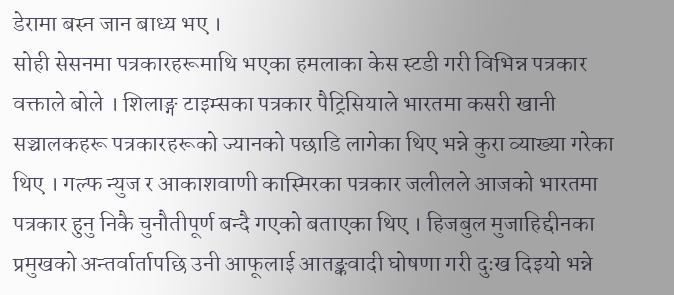डेरामा बस्न जान बाध्य भए ।
सोही सेसनमा पत्रकारहरूमाथि भएका हमलाका केस स्टडी गरी विभिन्न पत्रकार वक्ताले बोले । शिलाङ्ग टाइम्सका पत्रकार पैट्रिसियाले भारतमा कसरी खानी सञ्चालकहरू पत्रकारहरूको ज्यानको पछाडि लागेका थिए भन्ने कुरा व्याख्या गरेका थिए । गल्फ न्युज र आकाशवाणी कास्मिरका पत्रकार जलीलले आजको भारतमा पत्रकार हुनु निकै चुनौतीपूर्ण बन्दै गएको बताएका थिए । हिजबुल मुजाहिद्दीनका प्रमुखको अन्तर्वार्तापछि उनी आफूलाई आतङ्कवादी घोषणा गरी दुःख दिइयो भन्ने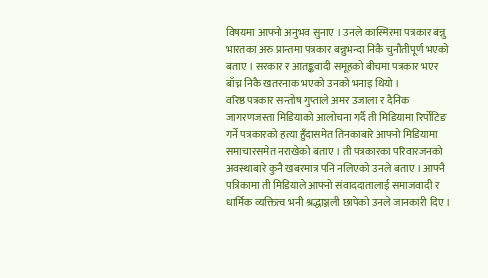विषयमा आफ्नो अनुभव सुनाए । उनले कास्मिरमा पत्रकार बन्नु भारतका अरु प्रान्तमा पत्रकार बन्नुभन्दा निकै चुनौतीपूर्ण भएको बताए । सरकार र आतङ्कवादी समूहको बीचमा पत्रकार भएर बाँच्न निकै खतरनाक भएको उनको भनाइ थियो ।
वरिष्ठ पत्रकार सन्तोष गुप्ताले अमर उजाला र दैनिक जागरणजस्ता मिडियाको आलोचना गर्दै ती मिडियामा रिर्पोटिङ गर्ने पत्रकारको हत्या हुँदासमेत तिनकाबारे आफ्नो मिडियामा समाचारसमेत नराखेको बताए । ती पत्रकारका परिवारजनको अवस्थाबारे कुनै खबरमात्र पनि नलिएको उनले बताए । आफ्नै पत्रिकामा ती मिडियाले आफ्नो संवाददातालाई समाजवादी र धार्मिक व्यक्तित्व भनी श्रद्धाञ्जली छापेको उनले जानकारी दिए ।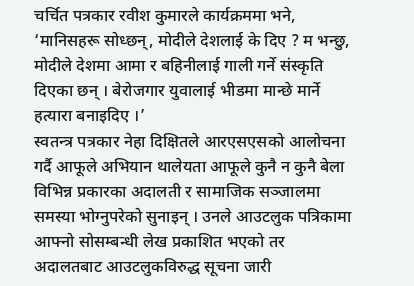चर्चित पत्रकार रवीश कुमारले कार्यक्रममा भने, ‘मानिसहरू सोध्छन्, मोदीले देशलाई के दिए ? म भन्छु, मोदीले देशमा आमा र बहिनीलाई गाली गर्ने संस्कृति दिएका छन् । बेरोजगार युवालाई भीडमा मान्छे मार्ने हत्यारा बनाइदिए ।’
स्वतन्त्र पत्रकार नेहा दिक्षितले आरएसएसको आलोचना गर्दै आफूले अभियान थालेयता आफूले कुनै न कुनै बेला विभिन्न प्रकारका अदालती र सामाजिक सञ्जालमा समस्या भोग्नुपरेको सुनाइन् । उनले आउटलुक पत्रिकामा आफ्नो सोसम्बन्धी लेख प्रकाशित भएको तर अदालतबाट आउटलुकविरुद्ध सूचना जारी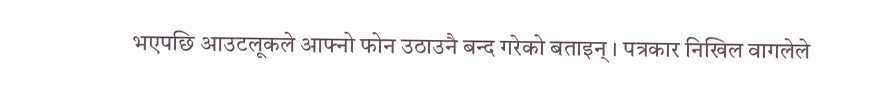भएपछि आउटलूकले आफ्नो फोन उठाउनै बन्द गरेको बताइन् । पत्रकार निखिल वागलेले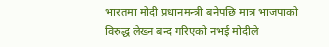भारतमा मोदी प्रधानमन्त्री बनेपछि मात्र भाजपाको विरुद्ध लेख्न बन्द गरिएको नभई मोदीले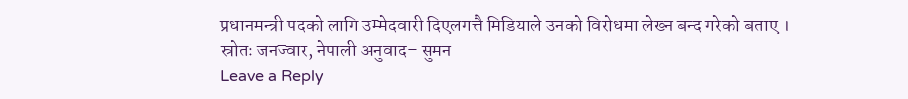प्रधानमन्त्री पदको लागि उम्मेदवारी दिएलगत्तै मिडियाले उनको विरोधमा लेख्न बन्द गरेको बताए ।
स्रोतः जनज्वार, नेपाली अनुवाद– सुमन
Leave a Reply